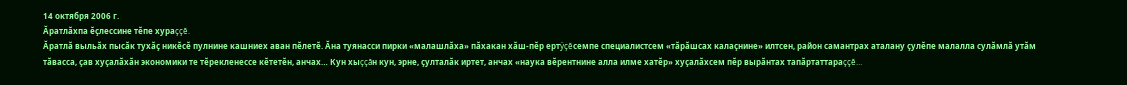14 октября 2006 г.
Ăратлăхпа ĕçлессине тĕпе хураççĕ.
Ăратлă выльăх пысăк тухăç никĕсĕ пулнине кашниех аван пĕлетĕ. Ăна туянасси пирки «малашлăха» пăхакан хăш-пĕр ертÿçĕсемпе специалистсем «тăрăшсах калаçнине» илтсен, район самантрах аталану çулĕпе малалла сулăмлă утăм тăвасса, çав хуçалăхăн экономики те тĕрекленессе кĕтетĕн, анчах… Кун хыççăн кун, эрне, çулталăк иртет, анчах «наука вĕрентнине алла илме хатĕр» хуçалăхсем пĕр вырăнтах тапăртаттараççĕ…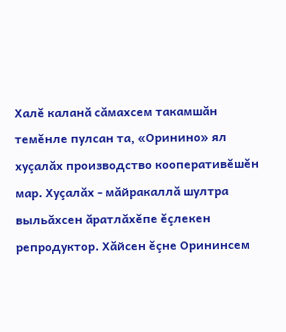Халĕ каланă сăмахсем такамшăн темĕнле пулсан та, «Оринино» ял хуçалăх производство кооперативĕшĕн мар. Хуçалăх - мăйракаллă шултра выльăхсен ăратлăхĕпе ĕçлекен репродуктор. Хăйсен ĕçне Орининсем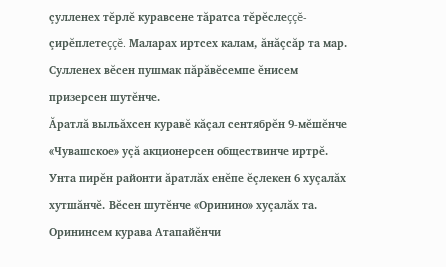çулленех тĕрлĕ куравсене тăратса тĕрĕслеççĕ-çирĕплетеççĕ. Маларах иртсех калам, ăнăçсăр та мар. Сулленех вĕсен пушмак пăрăвĕсемпе ĕнисем призерсен шутĕнче.
Ăратлă выльăхсен куравĕ кăçал сентябрĕн 9-мĕшĕнче «Чувашское» уçă акционерсен обществинче иртрĕ. Унта пирĕн районти ăратлăх енĕпе ĕçлекен 6 хуçалăх хутшăнчĕ. Вĕсен шутĕнче «Оринино» хуçалăх та. Орининсем курава Атапайĕнчи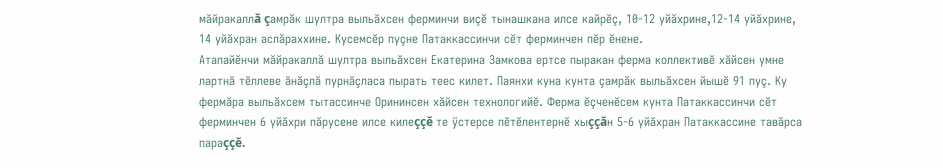мăйракаллă çамрăк шултра выльăхсен ферминчи виçĕ тынашкана илсе кайрĕç, 10-12 уйăхрине,12-14 уйăхрине, 14 уйăхран аслăраххине. Кусемсĕр пуçне Патаккассинчи сĕт ферминчен пĕр ĕнене.
Атапайĕнчи мăйракаллă шултра выльăхсен Екатерина Замкова ертсе пыракан ферма коллективĕ хăйсен умне лартнă тĕллеве ăнăçлă пурнăçласа пырать теес килет. Паянхи куна кунта çамрăк выльăхсен йышĕ 91 пуç. Ку фермăра выльăхсем тытассинче Орининсен хăйсен технологийĕ. Ферма ĕçченĕсем кунта Патаккассинчи сĕт ферминчен 6 уйăхри пăрусене илсе килеççĕ те ÿстерсе пĕтĕлентернĕ хыççăн 5-6 уйăхран Патаккассине тавăрса параççĕ.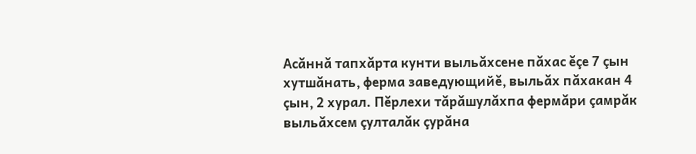Асăннă тапхăрта кунти выльăхсене пăхас ĕçе 7 çын хутшăнать, ферма заведующийĕ, выльăх пăхакан 4 çын, 2 хурал. Пĕрлехи тăрăшулăхпа фермăри çамрăк выльăхсем çулталăк çурăна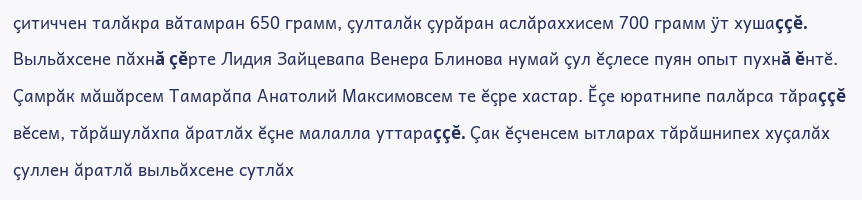çитиччен талăкра вăтамран 650 грамм, çулталăк çурăран аслăраххисем 700 грамм ÿт хушаççĕ. Выльăхсене пăхнă çĕрте Лидия Зайцевапа Венера Блинова нумай çул ĕçлесе пуян опыт пухнă ĕнтĕ. Çамрăк мăшăрсем Тамарăпа Анатолий Максимовсем те ĕçре хастар. Ĕçе юратнипе палăрса тăраççĕ вĕсем, тăрăшулăхпа ăратлăх ĕçне малалла уттараççĕ. Çак ĕçченсем ытларах тăрăшнипех хуçалăх çуллен ăратлă выльăхсене сутлăх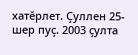хатĕрлет. Çуллен 25-шер пуç. 2003 çулта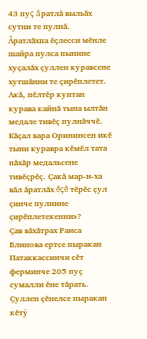43 пуç ăратлă выльăх сутни те пулнă. Ăратлăхпа ĕçлесси мĕнле шайра пулса пынине хуçалăх çуллен куравсене хутшăнни те çирĕплетет. Акă, пĕлтĕр кунтан курава кайнă тына ылтăн медале тивĕç пулнăччĕ. Кăçал вара Орининсен икĕ тыни куравра кĕмĕл тата пăхăр медальсене тивĕçрĕç. Çакă мар-и-ха вăл ăратлăх ĕçĕ тĕрĕс çул çинче пулнине çирĕплетекенни»?
Çав вăхăтрах Раиса Блинова ертсе пыракан Патаккассинчи сĕт ферминче 205 пуç сумалли ĕне тăрать. Çуллен çĕнелсе пыракан кĕтÿ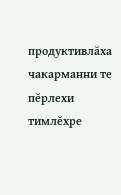продуктивлăха чакарманни те пĕрлехи тимлĕхре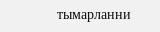тымарланни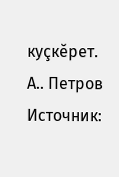куçкĕрет.
А.. Петров
Источник: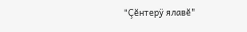"Çĕнтерÿ ялавĕ"